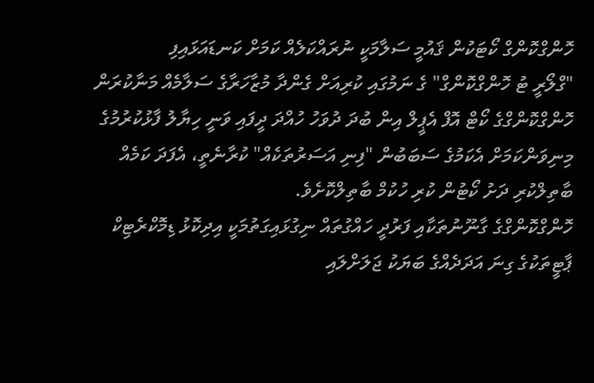ހޮންގްކޮންގް ކޯޓަކުން ޤައުމީ ސަލާމަކީ ނުރައްކަލެއް ކަމަށް ކަނޑައަޅައިފި
"ގްލޯރީ ޓު ހޮންގްކޮންގް" ގެ ނަމުގައި ކުރިއަށް ގެންދާ މުޒާހަރާގެ ސަލާމެއް މަނާކުރަން ހޮންގްކޮންގްގެ ކޯޓް އޮފް އެޕީލް އިން ބުދަ ދުވަހު ހުއްދަ ދީފައި ވަނީ ހިޔާލު ފާޅުކުރުމުގެ މިނިވަންކަމަށް އެކަމުގެ ސަބަބުން "ފިނި އަސަރުތަކެއް" ކުރާނެތީ، އެފަދަ ކަމެއް ބާތިލްކުރި ދަށު ކޯޓުން ކުރި ހުކުމް ބާތިލްކޮށެވެ.
ހޮންގްކޮންގްގެ ގާނޫނުތަކާއި ފަރުދީ ހައްގުތައް ނިގުޅައިގަތުމަކީ އިދިކޮޅު ޑިމޮކްރެޓިކް ޕާޓީތަކުގެ ގިނަ އަދަދެއްގެ ބަޔަކު ޖަލަށްލައި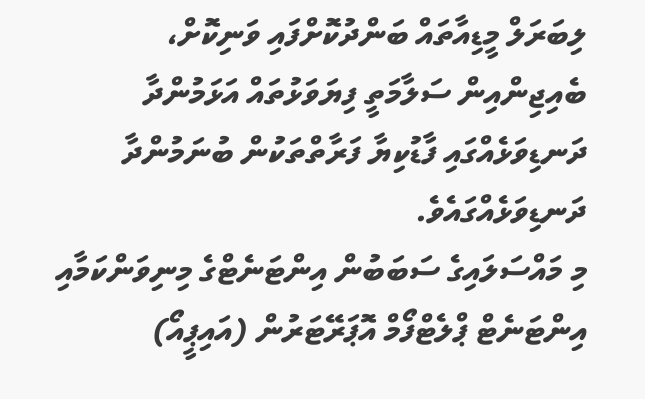ލިބަރަލް މީޑިއާތައް ބަންދުކޮށްފައި ވަނިކޮށް، ބެއިޖިންއިން ސަލާމަތީ ފިޔަވަޅުތައް އަޅަމުންދާ ދަނޑިވަޅެއްގައި ފާޑުކިޔާ ފަރާތްތަކުން ބުނަމުންދާ ދަނޑިވަޅެއްގައެވެ.
މި މައްސަލައިގެ ސަބަބުން އިންޓަނެޓްގެ މިނިވަންކަމާއި އިންޓަނެޓް ޕްލެޓްފޯމް އޮޕަރޭޓަރުން (އައިޕީއޯ)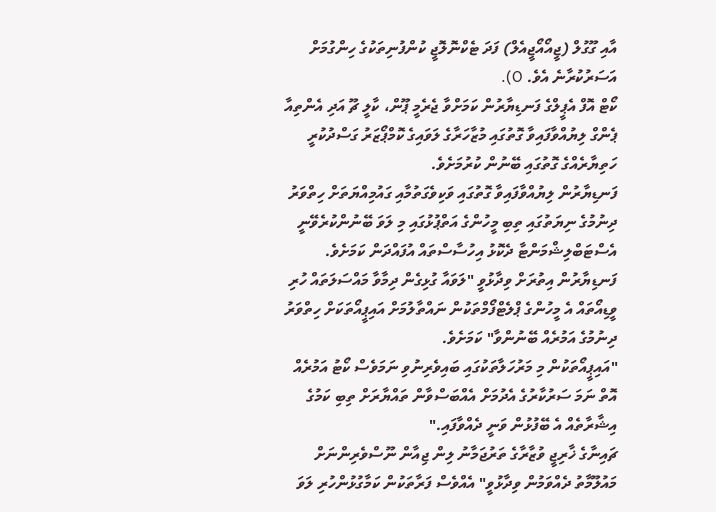އާއި ގޫގުލް (ޖީއޯއޯޖީއެލް) ފަދަ ޓެކްނޮލޮޖީ ކުންފުނިތަކުގެ ހިންގުމަށް އަސަރުކުރާނެ އެވެ. O).
ކޯޓް އޮފް އެޕީލްގެ ފަނޑިޔާރުން ކަމަށްވާ ޖެރެމީ ޕޫން، ކާލީ ޗޫ އަދި އެންތިއާ ޕެންގް ލިޔުއްވާފައިވާ ގޮތުގައި މުޒާހަރާގެ ލަވައިގެ ކޮމްޕޯޒަރު ގަސްދުކުރީ ހަތިޔާރެއްގެ ގޮތުގައި ބޭނުން ކުރުމަށެވެ.
ފަނޑިޔާރުން ލިޔުއްވާފައިވާ ގޮތުގައި ވަކިވެގަތުމާއި ގައުމިއްޔަތަށް ހިތްވަރު ދިނުމުގެ ނިޔަތުގައި ތިބި މީހުންގެ އަތްޕުޅުގައި މި ލަވަ ބޭނުންކުރެވޭނީ އެސްޓަބްލިޝްމަންޓާ ދެކޮޅު އިހުސާސްތައް އުފައްދަން ކަމަށެވެ.
ފަނޑިޔާރުން އިތުރަށް ވިދާޅުވީ "ލަވައާ ގުޅިގެން ދިމާވާ މައްސަލަތައް ހުރި ވީޑިއޯތައް އެ މީހުންގެ ޕްލެޓްފޯމްތަކުން ނައްތާލުމަށް އައިޕީއޯތަކަށް ހިތްވަރު ދިނުމުގެ އަމުރެއް ބޭނުންވާ" ކަމަށެވެ.
"އައިޕީއޯތަކުން މި މަރުހަލާތަކުގައި ބައިވެރިނުވި ނަމަވެސް ކޯޓު އަމުރެއް އޮތް ނަމަ ސަރުކާރުގެ އެދުމަށް އެއްބަސްވާން ތައްޔާރަށް ތިބި ކަމުގެ އިޝާރާތެއް އެ ބޭފުޅުން ވަނީ ދެއްވާފައި."
ޗައިނާގެ ޚާރިޖީ ވުޒާރާގެ ތަރުޖަމާނު ލިން ޖިއާން ނޫސްވެރިންނަށް މައުލޫމާތު ދެއްވަމުން ވިދާޅުވީ" އެއްވެސް ފަރާތަކުން ކަމާގުޅުންހުރި ލަވަ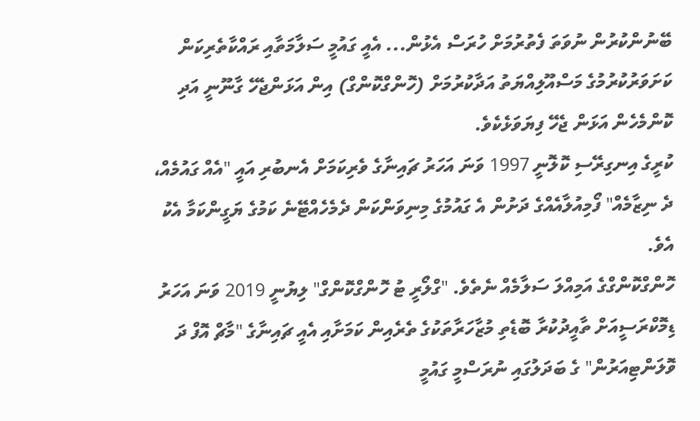ބޭނުންކުރުން ނުވަތަ ފެތުރުމަށް ހުރަސް އެޅުން... އެއީ ގައުމީ ސަލާމަތާއި ރައްކާތެރިކަން ކަށަވަރުކުރުމުގެ މަސްއޫލިއްޔަތު އަދާކުރުމަށް (ހޮންގްކޮންގް) އިން އަޅަންޖެހޭ ގާނޫނީ އަދި ކޮންމެހެން އަޅަން ޖެހޭ ފިޔަވަޅެކެވެ.
ކުރީގެ އިނގިރޭސި ކޮލޮނީ 1997 ވަނަ އަހަރު ޗައިނާގެ ވެރިކަމަށް އެނބުރި އައީ "އެއް ގައުމެއް، ދެ ނިޒާމެއް" ފޯމިއުލާއެއްގެ ދަށުން އެ ގައުމުގެ މިނިވަންކަން ދެމެހެއްޓޭނެ ކަމުގެ ޔަގީންކަމާ އެކު އެވެ.
ހޮންގްކޮންގްގެ އަމިއްލަ ސަލާމެއް ނެތެވެ. "ގްލޯރީ ޓު ހޮންގްކޮންގް" ލިޔުނީ 2019 ވަނަ އަހަރު ޑިމޮކްރަސީއަށް ތާއީދުކުރާ ބޮޑެތި މުޒާހަރާތަކުގެ ތެރެއިން ކަމަށާއި އެއީ ޗައިނާގެ "މާޗް އޮފް ދަ ވޮލަންޓިއަރުން" ގެ ބަދަލުގައި ނުރަސްމީ ގައުމީ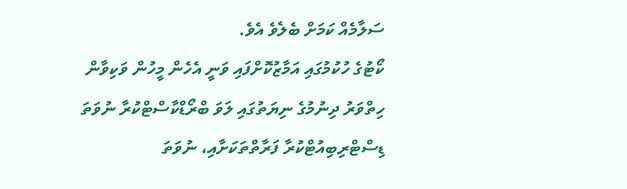ސަލާމެއް ކަމަށް ބެލެވެ އެވެ.
ކޯޓުގެ ހުކުމުގައި އަމާޒުކޮށްފައި ވަނީ އެހެން މީހުން ވަކިވާން ހިތްވަރު ދިނުމުގެ ނިޔަތުގައި ލަވަ ބްރޯޑްކާސްޓްކުރާ ނުވަތަ ޑިސްޓްރިބިއުޓްކުރާ ފަރާތްތަކަށާއި، ނުވަތަ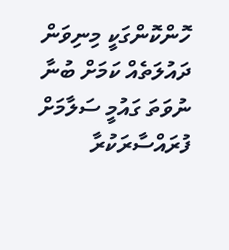ހޮންކޮންގަކީ މިނިވަން ދައުލަތެއް ކަމަށް ބުނާ ނުވަތަ ގައުމީ ސަލާމަށް ފުރައްސާރަކުރާ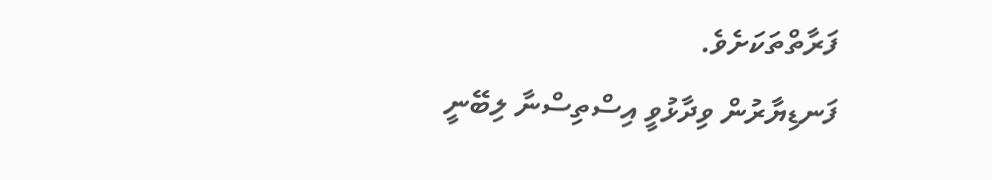ފަރާތްތަކަށެވެ.
ފަނޑިޔާރުން ވިދާޅުވީ އިސްތިސްނާ ލިބޭނީ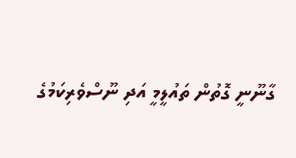ގާނޫނީ ގޮތުން ތައުލީމީ އަދި ނޫސްވެރިކަމުގެ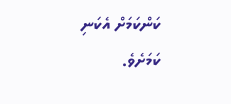ކަންކަމަށް އެކަނި ކަމަށެވެ.